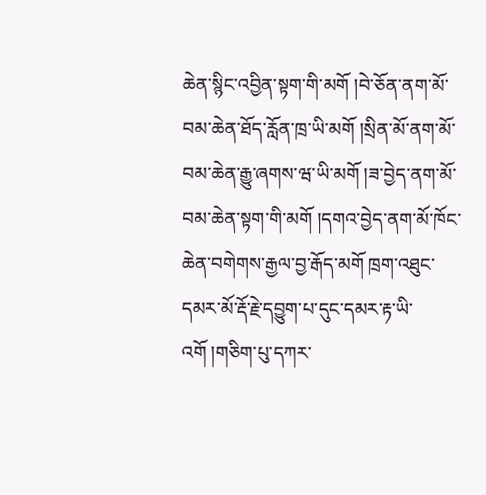ཆེན་སྙིང་འབྱིན་སྟག་གི་མགོ །བེ་ཅོན་ནག་མོ་བམ་ཆེན་ཐོད་རློན་ཁྲ་ཡི་མགོ །སྲིན་མོ་ནག་མོ་བམ་ཆེན་རྒྱུ་ཞགས་ཝ་ཡི་མགོ །ཟ་བྱེད་ནག་མོ་བམ་ཆེན་སྟག་གི་མགོ །དགའ་བྱེད་ནག་མོ་ཁོང་ཆེན་བགེགས་རྒྱལ་བྱ་རྒོད་མགོ ཁྲག་འཐུང་དམར་མོ་རྡོ་རྗེ་དབྱུག་པ་དུང་དམར་རྟ་ཡི་འགོ །གཅིག་པུ་དཀར་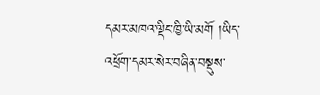དམར་མཁའ་ལྡིང་ཁྱི་ཡི་མགོ །ཡིད་འཕྲོག་དམར་སེར་བཞིན་བསྡུས་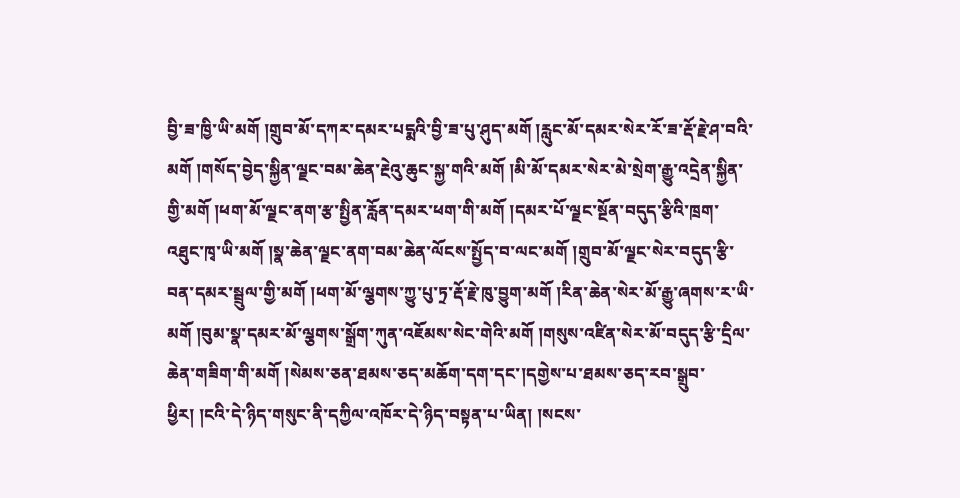བྱི་ཟ་ཁྱི་ཡི་མགོ །གྲུབ་མོ་དཀར་དམར་པདྨའི་བྱི་ཟ་པུ་ཤུད་མགོ །རླུང་མོ་དམར་སེར་རོ་ཟ་རྡོ་རྗེ་ཤ་བའི་མགོ །གསོད་བྱེད་སྐྱིན་ལྗང་བམ་ཆེན་རྔེའུ་ཆུང་སྐྱ་གའི་མགོ །མི་མོ་དམར་སེར་མེ་སྲེག་རྒྱུ་འདྲེན་སྐྱིན་གྱི་མགོ །ཕག་མོ་ལྗང་ནག་རྩ་སྤྱིན་རློན་དམར་ཕག་གི་མགོ །དམར་པོ་ལྗང་སྔོན་བདུད་རྩིའི་ཁྲག་འཐུང་ཁྭ་ཡི་མགོ །སྣ་ཆེན་ལྗང་ནག་བམ་ཆེན་ལོངས་སྤྱོད་བ་ལང་མགོ །གྲུབ་མོ་ལྗང་སེར་བདུད་རྩི་བན་དམར་སྦྲུལ་གྱི་མགོ །ཕག་མོ་ལྕགས་ཀྱུ་པུ་ཏྲ་རྡོ་རྗེ་ཁུ་བྱུག་མགོ །རིན་ཆེན་སེར་མོ་རྒྱུ་ཞགས་ར་ཡི་མགོ །བུམ་སྣ་དམར་མོ་ལྕགས་སྒྲོག་ཀུན་འཇོམས་སེང་གེའི་མགོ །གསུས་འཛིན་སེར་མོ་བདུད་རྩི་དྲིལ་ཆེན་གཟིག་གི་མགོ །སེམས་ཅན་ཐམས་ཅད་མཆོག་དག་དང་།དགྱེས་པ་ཐམས་ཅད་རབ་སྒྲུབ་ཕྱིར། །ངའི་དེ་ཉིད་གསུང་ནི་དཀྱིལ་འཁོར་དེ་ཉིད་བསྟན་པ་ཡིན། །སངས་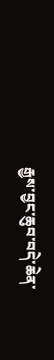རྒྱས་བྱང་ཆུབ་བདེ་ཆེན་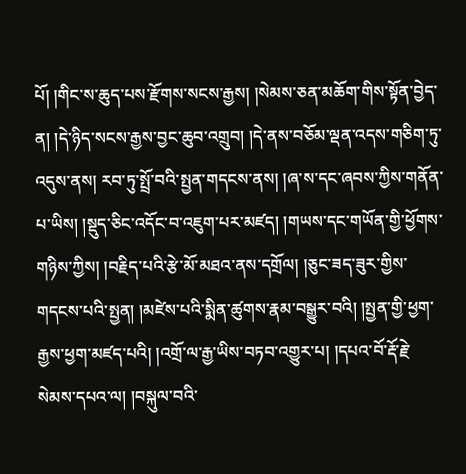པོ། །གིང་ས་ཆུད་པས་རྫོགས་སངས་རྒྱས། །སེམས་ཅན་མཆོག་གིས་སྟོན་བྱེད་ན། །དེ་ཉིད་སངས་རྒྱས་བྱང་ཆུབ་འགྲུབ། །དེ་ནས་བཅོམ་ལྡན་འདས་གཅིག་ཏུ་འདུས་ནས། རབ་ཏུ་སྤྲོ་བའི་སྤྱན་གདངས་ནས། །ཞ་ས་དང་ཞབས་ཀྱིས་གནོན་པ་ཡིས། །སྡུད་ཅིང་འདོང་བ་འཇུག་པར་མཛད། །གཡས་དང་གཡོན་གྱི་ཕྱོགས་གཉིས་ཀྱིས། །བརྗིད་པའི་རྩེ་མོ་མཐའ་ནས་དགྲོལ། །ཅུང་ཟད་ཟུར་གྱིས་གདངས་པའི་སྤྱན། །མཛེས་པའི་སྨིན་ཚུགས་རྣམ་བསྒྱུར་བའི། །སྤྱན་གྱི་ཕྱག་རྒྱས་ཕྱག་མཛད་པའི། །འགྲོ་ལ་རྒྱ་ཡིས་བཏབ་འགྱུར་པ། །དཔའ་བོ་རྡོ་རྗེ་སེམས་དཔའ་ལ། །བསྐུལ་བའི་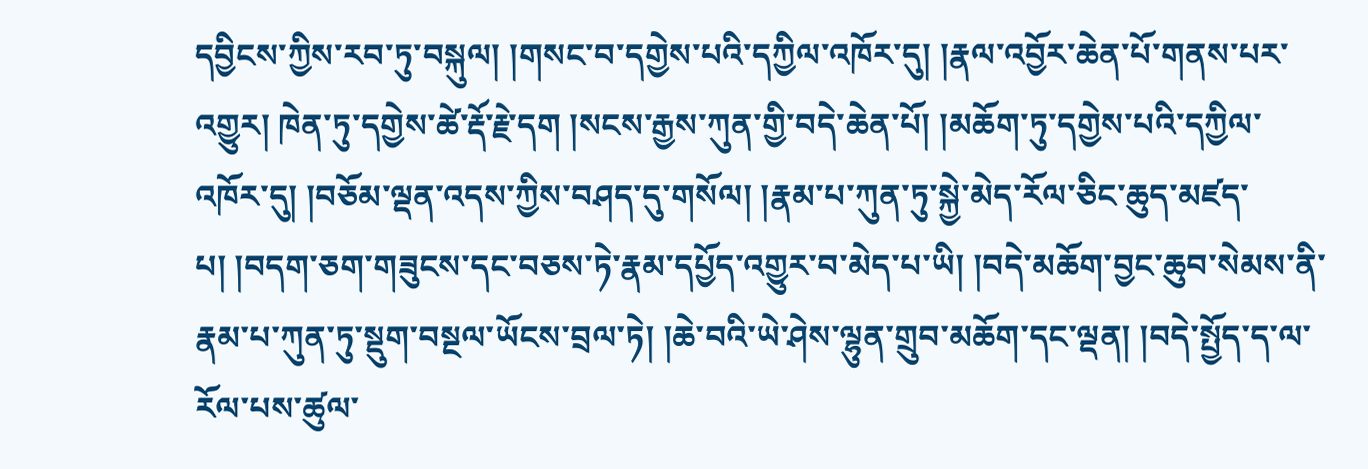དབྱིངས་ཀྱིས་རབ་ཏུ་བསྐུལ། །གསང་བ་དགྱེས་པའི་དཀྱིལ་འཁོར་དུ། །རྣལ་འབྱོར་ཆེན་པོ་གནས་པར་འགྱུར། ཁེན་ཏུ་དགྱེས་ཚེ་རྡོ་རྗེ་དག །སངས་རྒྱས་ཀུན་གྱི་བདེ་ཆེན་པོ། །མཆོག་ཏུ་དགྱེས་པའི་དཀྱིལ་འཁོར་དུ། །བཅོམ་ལྡན་འདས་ཀྱིས་བཤད་དུ་གསོལ། །རྣམ་པ་ཀུན་ཏུ་སྐྱེ་མེད་རོལ་ཅིང་ཆུད་མཛད་པ། །བདག་ཅག་གཟུངས་དང་བཅས་ཏེ་རྣམ་དཔྱོད་འགྱུར་བ་མེད་པ་ཡི། །བདེ་མཆོག་བྱང་ཆུབ་སེམས་ནི་རྣམ་པ་ཀུན་ཏུ་སྡུག་བསྔལ་ཡོངས་བྲལ་ཏེ། །ཆེ་བའི་ཡེ་ཤེས་ལྷུན་གྲུབ་མཆོག་དང་ལྡན། །བདེ་སྤྱོད་ད་ལ་རོལ་པས་ཚུལ་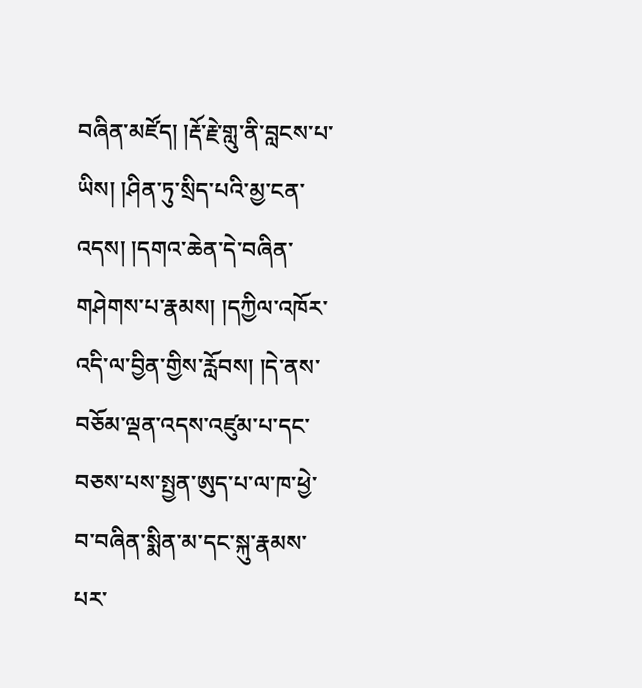བཞིན་མཛོད། །རྡོ་རྗེ་གླུ་ནི་བླངས་པ་ཡིས། །ཤིན་ཏུ་སྲིད་པའི་མྱ་ངན་འདས། །དགའ་ཆེན་དེ་བཞིན་གཤེགས་པ་རྣམས། །དཀྱིལ་འཁོར་འདི་ལ་བྱིན་གྱིས་རློབས། །དེ་ནས་བཅོམ་ལྡན་འདས་འཛུམ་པ་དང་བཅས་པས་སྤྱན་ཨུད་པ་ལ་ཁ་ཕྱེ་བ་བཞིན་སྨིན་མ་དང་སྐུ་རྣམས་པར་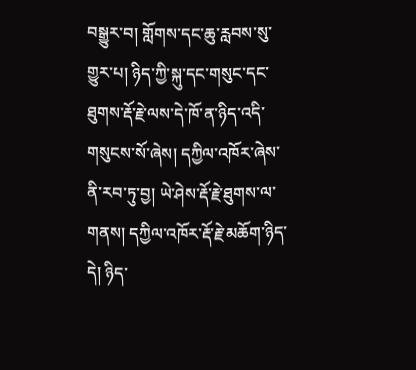བསྒྱུར་བ། གློགས་དང་ཆུ་རླབས་སུ་གྱུར་པ། ཉིད་ཀྱི་སྐུ་དང་གསུང་དང་ཐུགས་རྡོ་རྗེ་ལས་དེ་ཁོ་ན་ཉིད་འདི་གསུངས་སོ་ཞེས། དཀྱིལ་འཁོར་ཞེས་ནི་རབ་ཏུ་བྱ། ཡེ་ཤེས་རྡོ་རྗེ་ཐུགས་ལ་གནས། དཀྱིལ་འཁོར་རྡོ་རྗེ་མཆོག་ཉིད་དེ། ཉིད་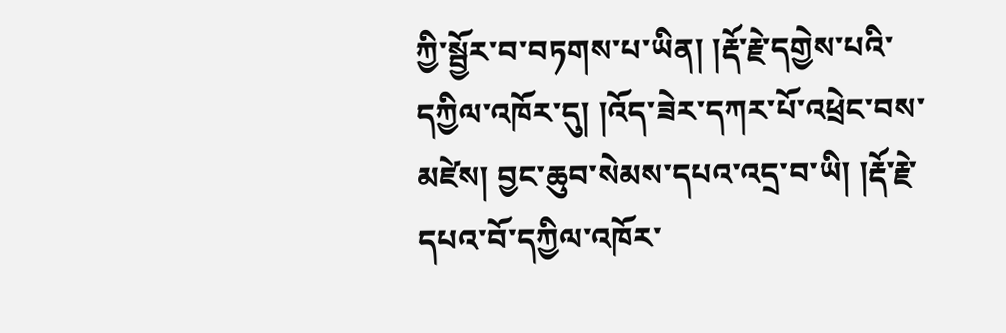ཀྱི་སྦྱོར་བ་བཏགས་པ་ཡིན། །རྡོ་རྗེ་དགྱེས་པའི་དཀྱིལ་འཁོར་དུ། །འོད་ཟེར་དཀར་པོ་འཕྲེང་བས་མཛེས། བྱང་ཆུབ་སེམས་དཔའ་འདྲ་བ་ཡི། །རྡོ་རྗེ་དཔའ་བོ་དཀྱིལ་འཁོར་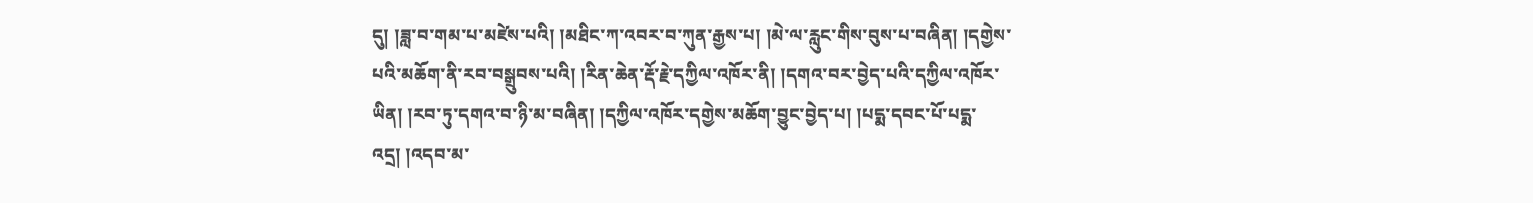དུ། །ཟླ་བ་གམ་པ་མཛེས་པའི། །མཐིང་ཀ་འབར་བ་ཀུན་རྒྱས་པ། །མེ་ལ་རླུང་གིས་བུས་པ་བཞིན། །དགྱེས་པའི་མཆོག་ནི་རབ་བསྒྲུབས་པའི། །རིན་ཆེན་རྡོ་རྗེ་དཀྱིལ་འཁོར་ནི། །དགའ་བར་བྱེད་པའི་དཀྱིལ་འཁོར་ཡིན། །རབ་ཏུ་དགའ་བ་ཉི་མ་བཞིན། །དཀྱིལ་འཁོར་དགྱེས་མཆོག་བྱུང་བྱེད་པ། །པདྨ་དབང་པོ་པདྨ་འདྲ། །འདབ་མ་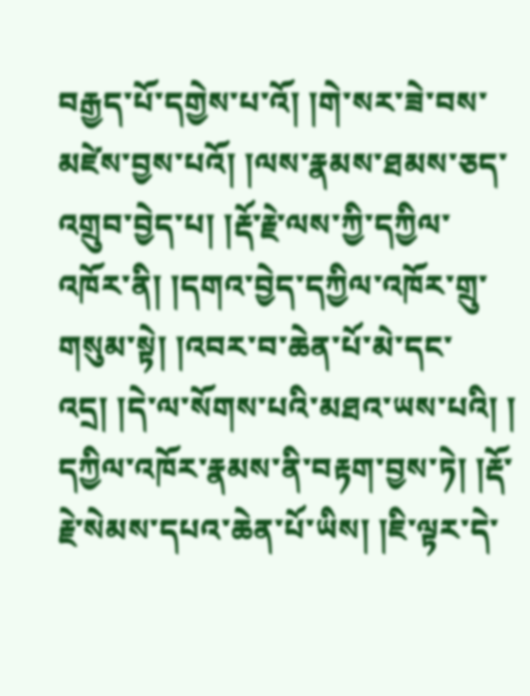བརྒྱད་པོ་དགྱེས་པ་འོ། །གེ་སར་ཟེ་བས་མཛེས་བྱས་པའོ། །ལས་རྣམས་ཐམས་ཅད་འགྲུབ་བྱེད་པ། །རྡོ་རྗེ་ལས་ཀྱི་དཀྱིལ་འཁོར་ནི། །དགའ་བྱེད་དཀྱིལ་འཁོར་གྲུ་གསུམ་སྟེ། །འབར་བ་ཆེན་པོ་མེ་དང་འདྲ། །དེ་ལ་སོགས་པའི་མཐའ་ཡས་པའི། ། དཀྱིལ་འཁོར་རྣམས་ནི་བརྟག་བྱས་ཏེ། །རྡོ་རྗེ་སེམས་དཔའ་ཆེན་པོ་ཡིས། །ཇི་ལྟར་དེ་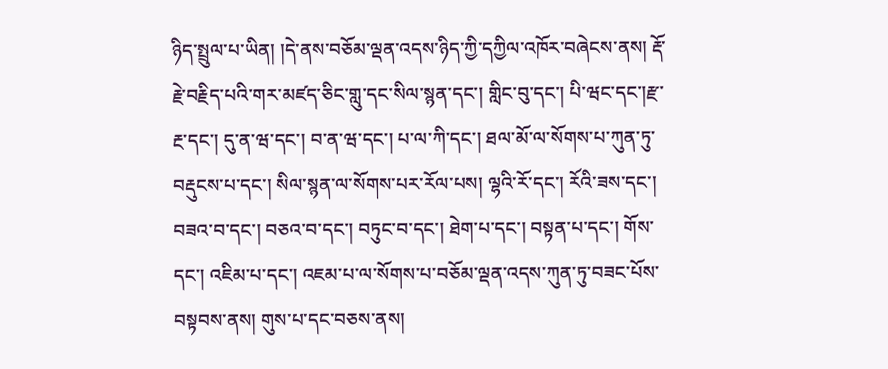ཉིད་སྤྲུལ་པ་ཡིན། །དེ་ནས་བཅོམ་ལྡན་འདས་ཉིད་ཀྱི་དཀྱིལ་འཁོར་བཞེངས་ནས། རྡོ་རྗེ་བརྗིད་པའི་གར་མཛད་ཅིང་གླུ་དང་སིལ་སྙན་དང་། གླིང་བུ་དང་། པི་ཝང་དང་།རྫ་རྔ་དང་། དུ་ན་ཝ་དང་། བ་ན་ཝ་དང་། པ་ལ་ཀི་དང་། ཐལ་མོ་ལ་སོགས་པ་ཀུན་ཏུ་བརྡུངས་པ་དང་། སིལ་སྙན་ལ་སོགས་པར་རོལ་པས། ལྷའི་རོ་དང་། རོའི་ཟས་དང་། བཟའ་བ་དང་། བཅའ་བ་དང་། བཏུང་བ་དང་། ཐེག་པ་དང་། བསྟན་པ་དང་། གོས་དང་། འཇིམ་པ་དང་། འཇམ་པ་ལ་སོགས་པ་བཅོམ་ལྡན་འདས་ཀུན་ཏུ་བཟང་པོས་བསྟབས་ནས། གུས་པ་དང་བཅས་ནས།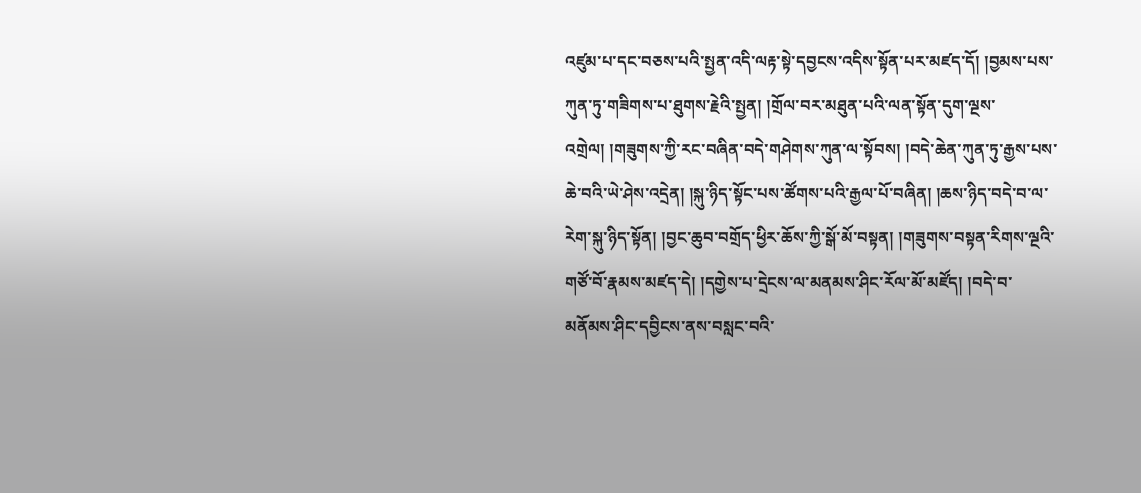འཛུམ་པ་དང་བཅས་པའི་སྤྱན་འདི་ལརྟ་སྟེ་དབྱངས་འདིས་སྟོན་པར་མཛད་དོ། །བྱམས་པས་ཀུན་ཏུ་གཟིགས་པ་ཐུགས་རྗེའི་སྤྱན། །གྲོལ་བར་མཐུན་པའི་ལན་སྟོན་དུག་ལྔས་འགྲེལ། །གཟུགས་ཀྱི་རང་བཞིན་བདེ་གཤེགས་ཀུན་ལ་སྟོབས། །བདེ་ཆེན་ཀུན་ཏུ་རྒྱས་པས་ཆེ་བའི་ཡེ་ཤེས་འདྲེན། །སྐུ་ཉིད་སྟོང་པས་ཚོགས་པའི་རྒྱལ་པོ་བཞིན། །ཆས་ཉིད་བདེ་བ་ལ་རེག་སྐུ་ཉིད་སྟོན། །བྱང་ཆུབ་བགྲོད་ཕྱིར་ཆོས་ཀྱི་སྒོ་མོ་བསྟན། །གཟུགས་བསྟན་རིགས་ལྔའི་གཙོ་བོ་རྣམས་མཛད་དེ། །དགྱེས་པ་དྲེངས་ལ་མནམས་ཤིང་རོལ་མོ་མཛོད། །བདེ་བ་མནོམས་ཤིང་དབྱིངས་ནས་བསླང་བའི་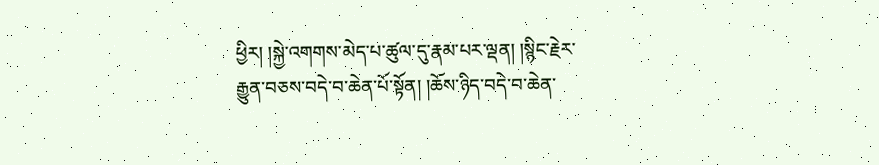ཕྱིར། །སྐྱེ་འགགས་མེད་པ་ཚུལ་དུ་རྣམ་པར་ལྡན། །སྙིང་རྗེར་རྒྱུན་བཅས་བདེ་བ་ཆེན་པོ་སྟོན། །ཆོས་ཉིད་བདེ་བ་ཆེན་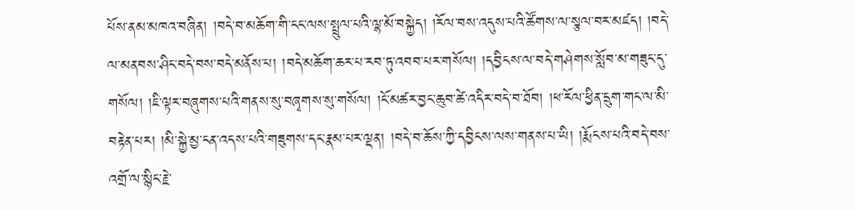པོས་ནམ་མཁའ་བཞིན། །བདེ་བ་མཆོག་གི་ངང་ལས་སྤྲུལ་པའི་ལྷ་མོ་བསྐྱེད། །རོལ་བས་འདུས་པའི་ཚོགས་ལ་སྩལ་བར་མཛད། །བདེ་ལ་མནབས་ཤིང་བདེ་བས་བདེ་མནོས་པ། །བདེ་མཆོག་ཆར་པ་རབ་ཏུ་འབབ་པར་གསོལ། །དབྱིངས་ལ་བདེ་གཤེགས་སློབ་མ་གཟུང་དུ་གསོལ། །ཇི་ལྟར་བཞུགས་པའི་གནས་སུ་བཞྭགས་སུ་གསོལ། །ངོ་མཚར་བྱང་ཆུབ་ཚེ་འདིར་བདེ་བ་ཐོབ། །ཕ་རོལ་ཕྱིན་དྲུག་གང་ལ་མི་བརྟེན་པར། །མི་སྐྱེ་མྱ་ངན་འདས་པའི་གཟུགས་དང་རྣམ་པར་ལྡན། །བདེ་བ་ཆོས་ཀྱི་དབྱིངས་ལས་གནས་པ་ཡི། །རྨོངས་པའི་བདེ་བས་འགྲོ་ལ་སྙིང་རྗེ་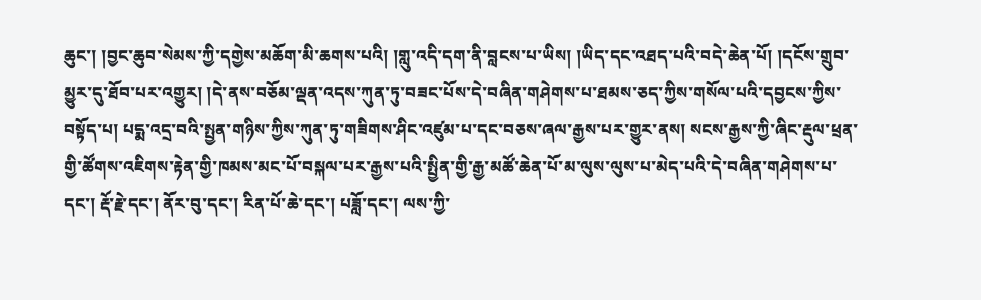ཆུང་། །བྱང་ཆུབ་སེམས་ཀྱི་དགྱེས་མཆོག་མི་ཆགས་པའི། །གླུ་འདི་དག་ནི་བླངས་པ་ཡིས། །ཡིད་དང་འཐད་པའི་བདེ་ཆེན་པོ། །དངོས་གྲུབ་མྱུར་དུ་ཐོབ་པར་འགྱུར། །དེ་ནས་བཅོམ་ལྡན་འདས་ཀུན་ཏུ་བཟང་པོས་དེ་བཞིན་གཤེགས་པ་ཐམས་ཅད་ཀྱིས་གསོལ་པའི་དབྱངས་ཀྱིས་བསྟོད་པ། པདྨ་འདྲ་བའི་སྤྱན་གཉིས་ཀྱིས་ཀུན་ཏུ་གཟིགས་ཤིང་འཛུམ་པ་དང་བཅས་ཞལ་རྒྱས་པར་གྱུར་ནས། སངས་རྒྱས་ཀྱི་ཞིང་རྡུལ་ཕྲན་གྱི་ཚོགས་འཇིགས་རྟེན་གྱི་ཁམས་མང་པོ་བསྐལ་པར་རྒྱས་པའི་སྤྱིན་གྱི་རྒྱ་མཚོ་ཆེན་པོ་མ་ལུས་ལུས་པ་མེད་པའི་དེ་བཞིན་གཤེགས་པ་དང་། རྡོ་རྗེ་དང་། ནོར་བུ་དང་། རིན་པོ་ཆེ་དང་། པཟློ་དང་། ལས་ཀྱི་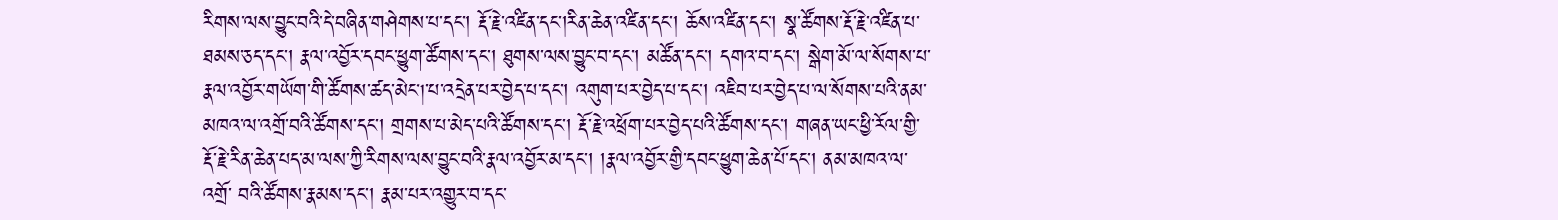རིགས་ལས་བྱུང་བའི་དེ་བཞིན་གཤེགས་པ་དང་། རྡོ་རྗེ་འཛིན་དང་།རིན་ཆེན་འཛིན་དང་། ཆོས་འཛིན་དང་། སྣ་ཚོགས་རྡོ་རྗེ་འཛིན་པ་ཐམས་ཅད་དང་། རྣལ་འབྱོར་དབང་ཕྱུག་ཚོགས་དང་། ཐུགས་ལས་བྱུང་བ་དང་། མཚོན་དང་། དགའ་བ་དང་། སྒེག་མོ་ལ་སོགས་པ་རྣལ་འབྱོར་གཡོག་གི་ཚོགས་ཚད་མེང།་པ་འདྲེན་པར་བྱེད་པ་དང་། འགུག་པར་བྱེད་པ་དང་། འཇིབ་པར་བྱེད་པ་ལ་སོགས་པའི་ནམ་མཁའ་ལ་འགྲོ་བའི་ཚོགས་དང་། གྲགས་པ་མེད་པའི་ཚོགས་དང་། རྡོ་རྗེ་འཕྲོག་པར་བྱེད་པའི་ཚོགས་དང་། གཞན་ཡང་ཕྱི་རོལ་གྱི་རྡོ་རྗེ་རིན་ཆེན་པད་མ་ལས་ཀྱི་རིགས་ལས་བྱུང་བའི་རྣལ་འབྱོར་མ་དང་། །རྣལ་འབྱོར་གྱི་དབང་ཕྱུག་ཆེན་པོ་དང་། ནམ་མཁའ་ལ་འགྲོ་ བའི་ཚོགས་རྣམས་དང་། རྣམ་པར་འགྱུར་བ་དང་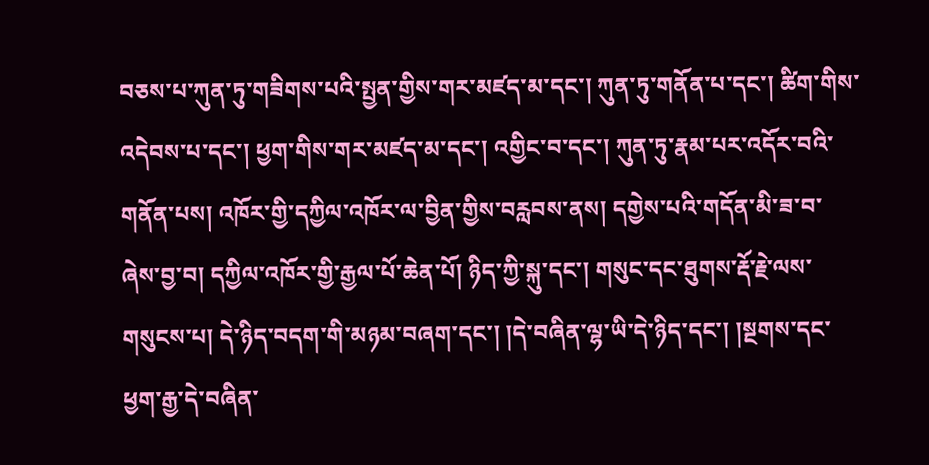བཅས་པ་ཀུན་ཏུ་གཟིགས་པའི་སྤྱན་གྱིས་གར་མཛད་མ་དང་། ཀུན་ཏུ་གནོན་པ་དང་། ཚིག་གིས་འདེབས་པ་དང་། ཕྱག་གིས་གར་མཛད་མ་དང་། འགྱིང་བ་དང་། ཀུན་ཏུ་རྣམ་པར་འདོར་བའི་གནོན་པས། འཁོར་གྱི་དཀྱིལ་འཁོར་ལ་བྱིན་གྱིས་བརླབས་ནས། དགྱེས་པའི་གདོན་མི་ཟ་བ་ཞེས་བྱ་བ། དཀྱིལ་འཁོར་གྱི་རྒྱལ་པོ་ཆེན་པོ། ཉིད་ཀྱི་སྐུ་དང་། གསུང་དང་ཐུགས་རྡོ་རྗེ་ལས་གསུངས་པ། དེ་ཉིད་བདག་གི་མཉམ་བཞག་དང་། །དེ་བཞིན་ལྷ་ཡི་དེ་ཉིད་དང་། །སྔགས་དང་ཕྱག་རྒྱ་དེ་བཞིན་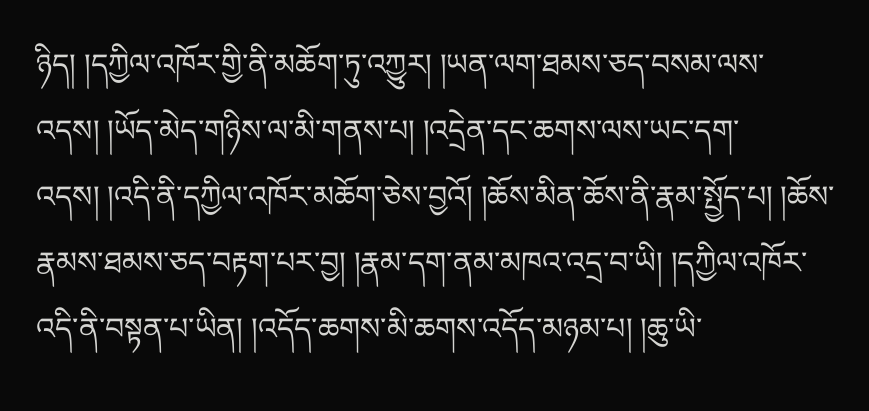ཉིད། །དཀྱིལ་འཁོར་གྱི་ནི་མཆོག་ཏུ་འཀྱུར། །ཡན་ལག་ཐམས་ཅད་བསམ་ལས་འདས། །ཡོད་མེད་གཉིས་ལ་མི་གནས་པ། །འདྲེན་དང་ཆགས་ལས་ཡང་དག་འདས། །འདི་ནི་དཀྱིལ་འཁོར་མཆོག་ཅེས་བྱའོ། །ཆོས་མིན་ཆོས་ནི་རྣམ་སྤྱོད་པ། །ཆོས་རྣམས་ཐམས་ཅད་བརྟག་པར་བྱ། །རྣམ་དག་ནམ་མཁའ་འདྲ་བ་ཡི། །དཀྱིལ་འཁོར་འདི་ནི་བསྟན་པ་ཡིན། །འདོད་ཆགས་མི་ཆགས་འདོད་མཉམ་པ། །ཆུ་ཡི་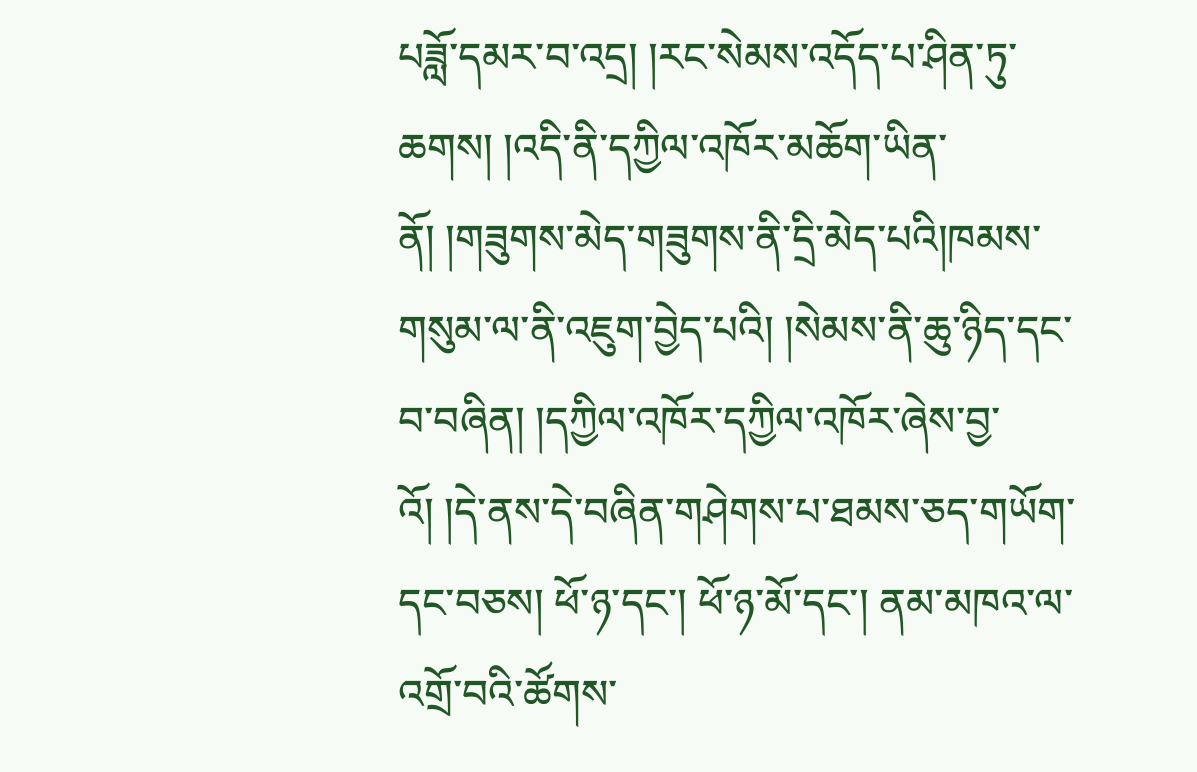པཟློ་དམར་བ་འདྲ། །རང་སེམས་འདོད་པ་ཤིན་ཏུ་ཆགས། །འདི་ནི་དཀྱིལ་འཁོར་མཆོག་ཡིན་ནོ། །གཟུགས་མེད་གཟུགས་ནི་དྲི་མེད་པའི།ཁམས་གསུམ་ལ་ནི་འཇུག་བྱེད་པའི། །སེམས་ནི་ཆུ་ཉིད་དང་བ་བཞིན། །དཀྱིལ་འཁོར་དཀྱིལ་འཁོར་ཞེས་བྱ་འོ། །དེ་ནས་དེ་བཞིན་གཤེགས་པ་ཐམས་ཅད་གཡོག་དང་བཅས། ཕོ་ཉ་དང་། ཕོ་ཉ་མོ་དང་། ནམ་མཁའ་ལ་འགྲོ་བའི་ཚོགས་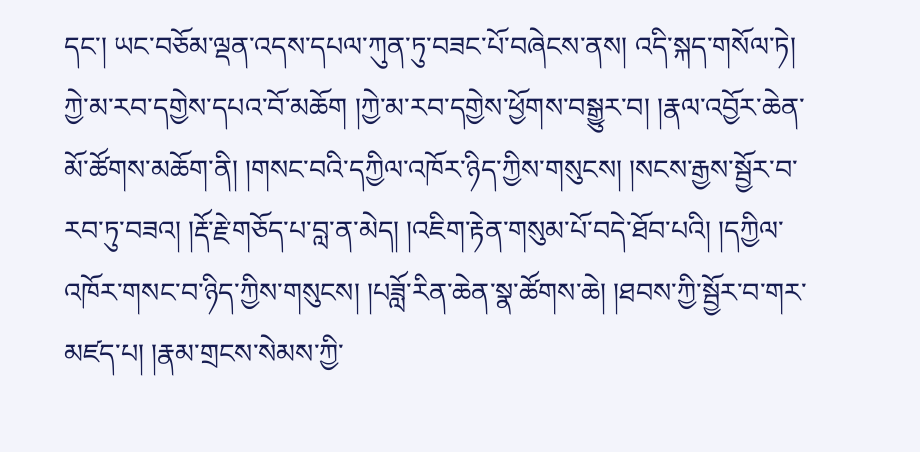དང་། ཡང་བཅོམ་ལྡན་འདས་དཔལ་ཀུན་ཏུ་བཟང་པོ་བཞེངས་ནས། འདི་སྐད་གསོལ་ཏེ། ཀྱེ་མ་རབ་དགྱེས་དཔའ་བོ་མཆོག །ཀྱེ་མ་རབ་དགྱེས་ཕྱོགས་བསྒྱུར་བ། །རྣལ་འབྱོར་ཆེན་མོ་ཚོགས་མཆོག་ནི། །གསང་བའི་དཀྱིལ་འཁོར་ཉིད་ཀྱིས་གསུངས། །སངས་རྒྱས་སྦྱོར་བ་རབ་ཏུ་བཟའ། །རྡོ་རྗེ་གཅོད་པ་བླ་ན་མེད། །འཇིག་རྟེན་གསུམ་པོ་བདེ་ཐོབ་པའི། །དཀྱིལ་འཁོར་གསང་བ་ཉིད་ཀྱིས་གསུངས། །པཟློ་རིན་ཆེན་སྣ་ཚོགས་ཆེ། །ཐབས་ཀྱི་སྦྱོར་བ་གར་མཛད་པ། །རྣམ་གྲངས་སེམས་ཀྱི་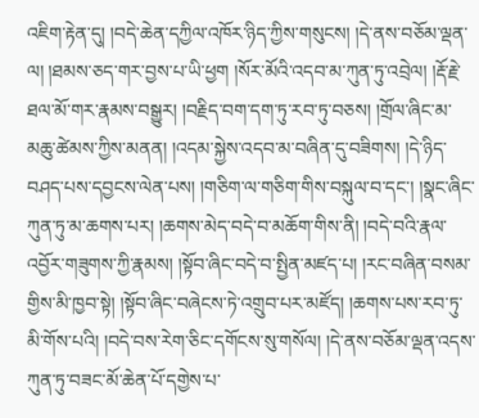འཇིག་རྟེན་དུ། །བདེ་ཆེན་དཀྱིལ་འཁོར་ཉིད་ཀྱིས་གསུངས། །དེ་ནས་བཅོམ་ལྡན་ལ། །ཐམས་ཅད་གར་བྱས་པ་ཡི་ཕྱག །སོར་མོའི་འདབ་མ་ཀུན་ཏུ་འབྲེལ། །རྡོ་རྗེ་ཐལ་མོ་གར་རྣམས་བསྒྱུར། །བརྗིད་བག་དག་ཏུ་རབ་ཏུ་བཅས། །གྲོལ་ཞིང་མ་མཆུ་ཚེམས་ཀྱིས་མནན། །འདམ་སྐྱེས་འདབ་མ་བཞིན་དུ་བཟིགས། །དེ་ཉིད་བཤད་པས་དབྱངས་ལེན་པས། །གཅིག་ལ་གཅིག་གིས་བསྐུལ་བ་དང་། །སྣང་ཞིང་ཀུན་ཏུ་མ་ཆགས་པར། །ཆགས་མེད་བདེ་བ་མཆོག་གིས་ནི། །བདེ་བའི་རྣལ་འབྱོར་གཟུགས་ཀྱི་རྣམས། །སྟོབ་ཞིང་བདེ་བ་སྤྱིན་མཛད་པ། །རང་བཞིན་བསམ་གྱིས་མི་ཁྱབ་སྟེ། །སྟོབ་ཞིང་བཞེངས་ཏེ་འགྲུབ་པར་མཛོད། །ཆགས་པས་རབ་ཏུ་མི་གོས་པའི། །བདེ་བས་རེག་ཅིང་དགོངས་སུ་གསོལ། །དེ་ནས་བཅོམ་ལྡན་འདས་ཀུན་ཏུ་བཟང་མོ་ཆེན་པོ་དགྱེས་པ་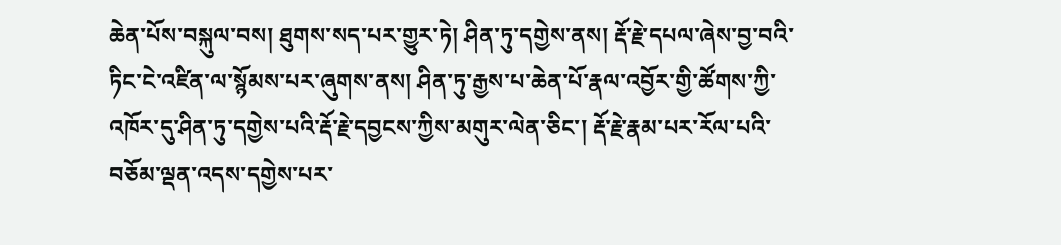ཆེན་པོས་བསྐུལ་བས། ཐུགས་སད་པར་གྱུར་ཏེ། ཤིན་ཏུ་དགྱེས་ནས། རྡོ་རྗེ་དཔལ་ཞེས་བྱ་བའི་ཏིང་ངེ་འཛིན་ལ་སྙོམས་པར་ཞུགས་ནས། ཤིན་ཏུ་རྒྱས་པ་ཆེན་པོ་རྣལ་འབྱོར་གྱི་ཚོགས་ཀྱི་འཁོར་དུ་ཤིན་ཏུ་དགྱེས་པའི་རྡོ་རྗེ་དབྱངས་ཀྱིས་མགུར་ལེན་ཅིང་། རྡོ་རྗེ་རྣམ་པར་རོལ་པའི་བཅོམ་ལྡན་འདས་དགྱེས་པར་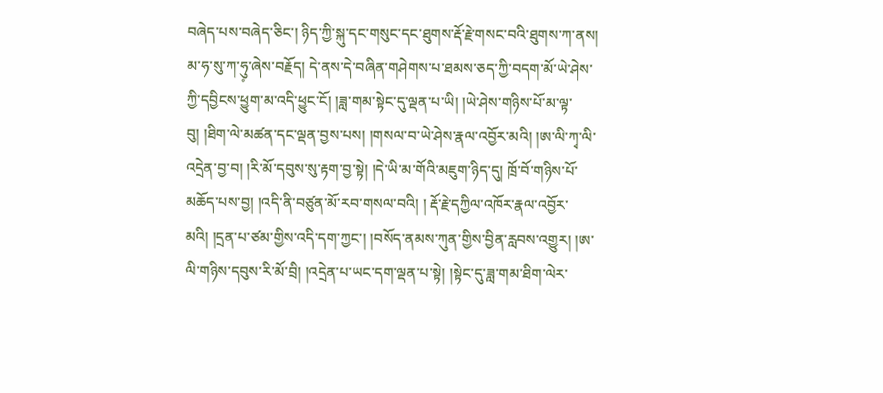བཞེད་པས་བཞེད་ཅིང་། ཉིད་ཀྱི་སྐུ་དང་གསུང་དང་ཐུགས་རྡོ་རྗེ་གསང་བའི་ཐུགས་ཀ་ནས། མ་ཧ་སུ་ཀ་ཧུ༷་ཞེས་བརྗོད། དེ་ནས་དེ་བཞིན་གཤེགས་པ་ཐམས་ཅད་ཀྱི་བདག་མོ་ཡེ་ཤེས་ཀྱི་དབྱིངས་ཕྱུག་མ་འདི་ཕྱུང་ངོ། །ཟླ་གམ་སྟེང་དུ་ལྡན་པ་ཡི། །ཡེ་ཤེས་གཉིས་པོ་མ་ལྟ་བུ། །ཐིག་ལེ་མཚན་དང་ལྡན་བྱས་པས། །གསལ་བ་ཡེ་ཤེས་རྣལ་འབྱོར་མའི། །ཨ་ལི་ཀྭ་ལི་འདྲེན་བྱ་བ། །རི་མོ་དབུས་སུ་རྟག་བྱ་སྟེ། །དེ་ཡི་མ་གོའི་མཇུག་ཉིད་དུ། ཁྲོ་བོ་གཉིས་པོ་མཆོད་པས་བྱ། །འདི་ནི་བཙུན་མོ་རབ་གསལ་བའི། ། རྡོ་རྗེ་དཀྱིལ་འཁོར་རྣལ་འབྱོར་མའི། །དྲན་པ་ཙམ་གྱིས་འདི་དག་ཀྱང་། །བསོད་ནམས་ཀུན་གྱིས་བྱིན་རླབས་འགྱུར། །ཨ་ལི་གཉིས་དབུས་རི་མོ་བྲི། །འདྲེན་པ་ཡང་དག་ལྡན་པ་སྟེ། །སྟེང་དུ་ཟླ་གམ་ཐིག་ལེར་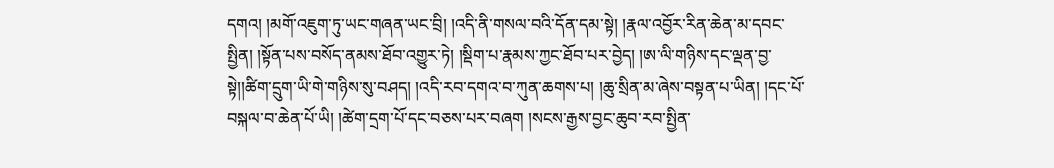དགའ། །མགོ་འཇུག་ཏུ་ཡང་གཞན་ཡང་བྲི། །འདི་ནི་གསལ་བའི་དོན་དམ་སྟེ། །རྣལ་འབྱོར་རིན་ཆེན་མ་དབང་སྤྱིན། །སྟོན་པས་བསོད་ནམས་ཐོབ་འགྱུར་ཏེ། །སྡིག་པ་རྣམས་ཀྱང་ཐོབ་པར་བྱེད། །ཨ་ལི་གཉིས་དང་ལྡན་བྱ་སྟེ།།ཚིག་དྲུག་ཡི་གེ་གཉིས་སུ་བཤད། །འདི་རབ་དགའ་བ་ཀུན་ཆགས་པ། །ཆུ་སྲིན་མ་ཞེས་བསྟན་པ་ཡིན། །དང་པོ་བསྐལ་བ་ཆེན་པོ་ཡི། །ཚེག་དྲག་པོ་དང་བཅས་པར་བཞག །སངས་རྒྱས་བྱང་ཆུབ་རབ་སྤྱིན་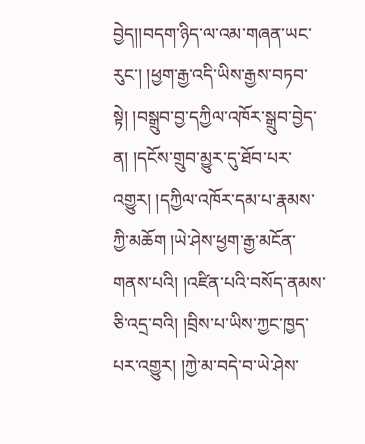བྱེད།།བདག་ཉིད་ལ་འམ་གཞན་ཡང་རུང་། །ཕྱག་རྒྱ་འདི་ཡིས་རྒྱས་བཏབ་སྟེ། །བསྒྲུབ་བྱ་དཀྱིལ་འཁོར་སྒྲུབ་བྱེད་ན། །དངོས་གྲུབ་མྱུར་དུ་ཐོབ་པར་འགྱུར། །དཀྱིལ་འཁོར་དམ་པ་རྣམས་ཀྱི་མཆོག །ཡེ་ཤེས་ཕྱག་རྒྱ་མངོན་གནས་པའི། །འཛིན་པའི་བསོད་ནམས་ཅི་འདྲ་བའི། །བྲིས་པ་ཡིས་ཀྱང་ཁྱད་པར་འགྱུར། །ཀྱེ་མ་བདེ་བ་ཡེ་ཤེས་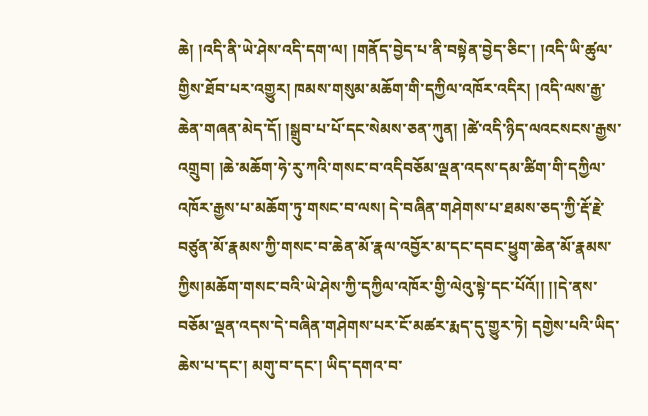ཆེ། །འདི་ནི་ཡེ་ཤེས་འདི་དག་ལ། །གནོད་བྱེད་པ་ནི་བསྟེན་བྱེད་ཅིང་། །འདི་ཡི་ཚུལ་གྱིས་ཐོབ་པར་འགྱུར། ཁམས་གསུམ་མཆོག་གི་དཀྱིལ་འཁོར་འདིར། །འདི་ལས་རྒྱ་ཆེན་གཞན་མེད་དོ། །སྒྲུབ་པ་པོ་དང་སེམས་ཅན་ཀུན། །ཚེ་འདི་ཉིད་ལའངསངས་རྒྱས་འགྲུབ། །ཆེ་མཆོག་ཧེ་རུ་ཀའི་གསང་བ་འདིབཅོམ་ལྡན་འདས་དམ་ཚིག་གི་དཀྱིལ་འཁོར་རྒྱས་པ་མཆོག་ཏུ་གསང་བ་ལས། དེ་བཞིན་གཤེགས་པ་ཐམས་ཅད་ཀྱི་རྡོ་རྗེ་བཙུན་མོ་རྣམས་ཀྱི་གསང་བ་ཆེན་མོ་རྣལ་འབྱོར་མ་དང་དབང་ཕྱུག་ཆེན་མོ་རྣམས་ཀྱིས།མཆོག་གསང་བའི་ཡེ་ཤེས་ཀྱི་དཀྱིལ་འཁོར་གྱི་ལེའུ་སྟེ་དང་པོའོ།། །།དེ་ནས་བཅོམ་ལྡན་འདས་དེ་བཞིན་གཤེགས་པར་ངོ་མཚར་རྨད་དུ་གྱུར་ཏེ། དགྱེས་པའི་ཡིད་ཆེས་པ་དང་། མགུ་བ་དང་། ཡིད་དགའ་བ་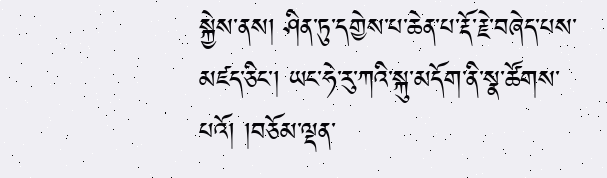སྐྱེས་ནས། ཤིན་ཏུ་དགྱེས་པ་ཆེན་པ་རྡོ་རྗེ་བཞེད་པས་མཛད་ཅིང་། ཡང་ཧེ་རུ་ཀའི་སྐུ་མདོག་ནི་སྣ་ཚོགས་པའོ། །བཅོམ་ལྡན་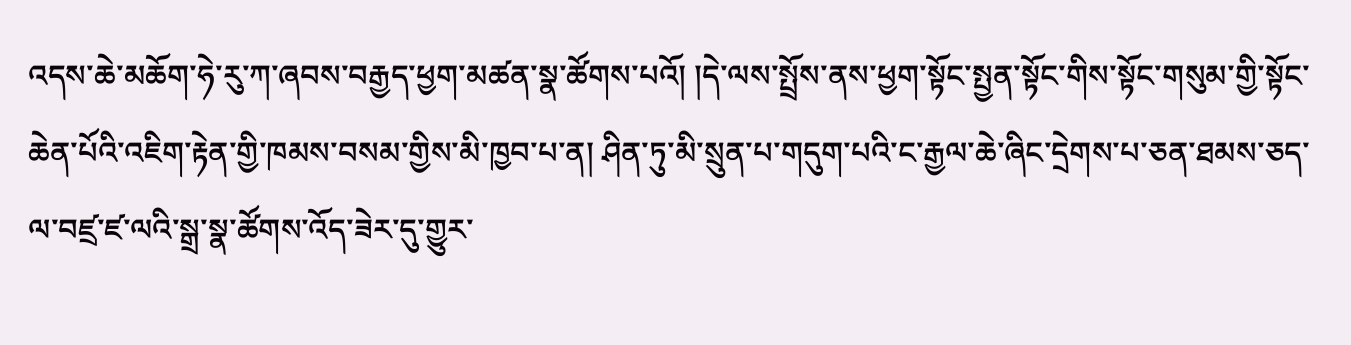འདས་ཆེ་མཆོག་ཧེ་རུ་ཀ་ཞབས་བརྒྱད་ཕྱག་མཚན་སྣ་ཚོགས་པའོ། །དེ་ལས་སྤྲོས་ནས་ཕྱག་སྟོང་སྤྱན་སྟོང་གིས་སྟོང་གསུམ་གྱི་སྟོང་ཆེན་པོའི་འཇིག་རྟེན་གྱི་ཁམས་བསམ་གྱིས་མི་ཁྱབ་པ་ན། ཤིན་ཏུ་མི་སྲུན་པ་གདུག་པའི་ང་རྒྱལ་ཆེ་ཞིང་དྲེགས་པ་ཅན་ཐམས་ཅད་ལ་བཛྲ་ཛ་ལའི་སྒྲ་སྣ་ཚོགས་འོད་ཟེར་དུ་གྱུར་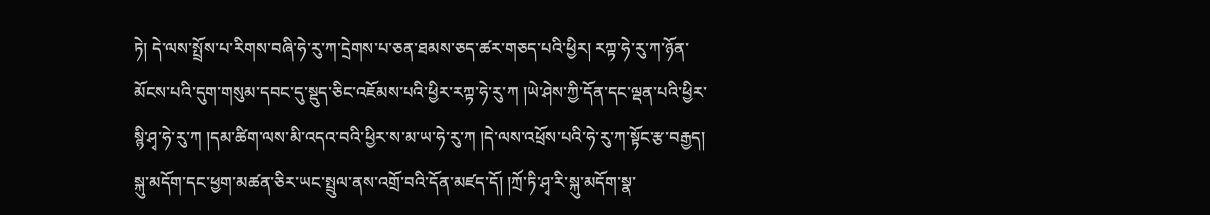ཏེ། དེ་ལས་སྤྲོས་པ་རིགས་བཞི་ཧེ་རུ་ཀ་དྲེགས་པ་ཅན་ཐམས་ཅད་ཚར་གཅད་པའི་ཕྱིར། རཀྟ་ཧེ་རུ་ཀ་ཉོན་མོངས་པའི་དུག་གསུམ་དབང་དུ་སྡུད་ཅིང་འཇོམས་པའི་ཕྱིར་རཀྟ་ཧེ་རུ་ཀ །ཡེ་ཤེས་ཀྱི་དོན་དང་ལྡན་པའི་ཕྱིར་སྙི་ཤྭ་ཧེ་རུ་ཀ །དམ་ཚིག་ལས་མི་འདའ་བའི་ཕྱིར་ས་མ་ཡ་ཧེ་རུ་ཀ །དེ་ལས་འཕྲོས་པའི་ཧེ་རུ་ཀ་སྟོང་རྩ་བརྒྱད། སྐུ་མདོག་དང་ཕྱག་མཚན་ཅིར་ཡང་སྤྲུལ་ནས་འགྲོ་བའི་དོན་མཛད་དོ། །ཀྲོ་ཏི་ཤྭ་རི་སྐུ་མདོག་སྣ་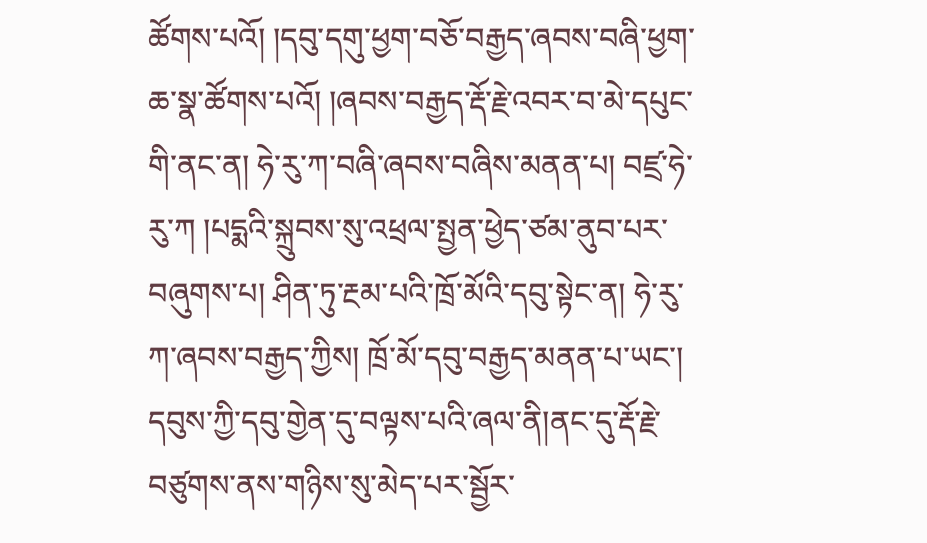ཚོགས་པའོ། །དབུ་དགུ་ཕྱག་བཅོ་བརྒྱད་ཞབས་བཞི་ཕྱག་ཆ་སྣ་ཚོགས་པའོ། །ཞབས་བརྒྱད་རྡོ་རྗེ་འབར་བ་མེ་དཔུང་གི་ནང་ན། ཧེ་རུ་ཀ་བཞི་ཞབས་བཞིས་མནན་པ། བཛྲ་ཧེ་རུ་ཀ །པདྨའི་སྐྲུབས་སུ་འཕྲལ་སྤྱན་ཕྱེད་ཙམ་ནུབ་པར་བཞུགས་པ། ཤིན་ཏུ་རྔམ་པའི་ཁྲོ་མོའི་དབུ་སྟེང་ན། ཧེ་རུ་ཀ་ཞབས་བརྒྱད་ཀྱིས། ཁྲོ་མོ་དབུ་བརྒྱད་མནན་པ་ཡང་། དབུས་ཀྱི་དབུ་གྱེན་དུ་བལྟས་པའི་ཞལ་ནི།ནང་དུ་རྡོ་རྗེ་བཙུགས་ནས་གཉིས་སུ་མེད་པར་སྦྱོར་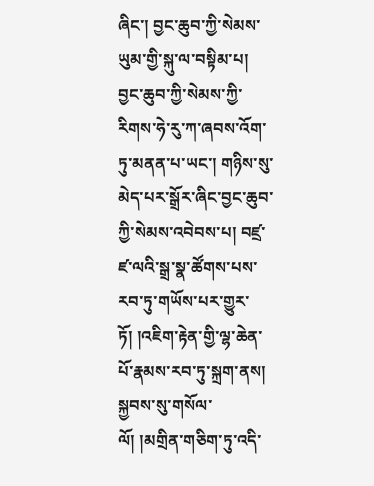ཞིང་། བྱང་ཆུབ་ཀྱི་སེམས་ཡུམ་གྱི་སྐུ་ལ་བསྟིམ་པ། བྱང་ཆུབ་ཀྱི་སེམས་ཀྱི་རིགས་ཧེ་རུ་ཀ་ཞབས་འོག་ཏུ་མནན་པ་ཡང་། གཉིས་སུ་མེད་པར་སྒྲོར་ཞིང་བྱང་ཆུབ་ཀྱི་སེམས་འབེབས་པ། བཛྲ་ཛ་ལའི་སྒྲ་སྣ་ཚོགས་པས་རབ་ཏུ་གཡོས་པར་གྱུར་ཏོ། །འཇིག་རྟེན་གྱི་ལྷ་ཆེན་པོ་རྣམས་རབ་ཏུ་སྐྲག་ནས། སྐྱབས་སུ་གསོལ་ལོ། །མགྲིན་གཅིག་ཏུ་འདི་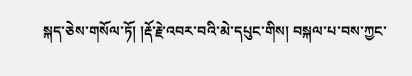སྐད་ཅེས་གསོལ་ཏོ། །རྡོ་རྗེ་འབར་བའི་མེ་དཔུང་གིས། བསྐལ་པ་བས་ཀྱང་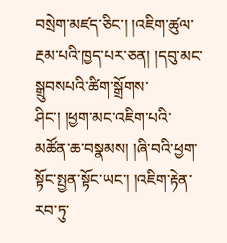བསྲེག་མཛད་ཅིང་། །འཇིག་ཚུལ་རྔམ་པའི་ཁྱད་པར་ཅན། །དབུ་མང་སྒྲུབསཔའི་ཚིག་སྒྲོགས་ཤིང་། །ཕྱག་མང་འཇིག་པའི་མཚོན་ཆ་བསྣམས། །ཞི་བའི་ཕྱག་སྟོང་སྤྱན་སྟོང་ཡང་། །འཇིག་རྟེན་རབ་ཏུ་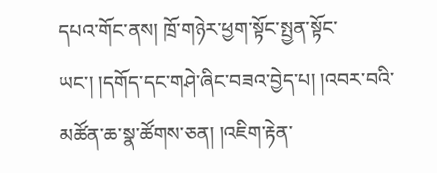དཔའ་གོང་ནས། ཁྲོ་གཉེར་ཕྱག་སྟོང་སྤྱན་སྟོང་ཡང་། །དགོད་དང་གཤེ་ཞིང་བཟའ་བྱེད་པ། །འབར་བའི་མཚོན་ཆ་སྣ་ཚོགས་ཅན། །འཇིག་རྟེན་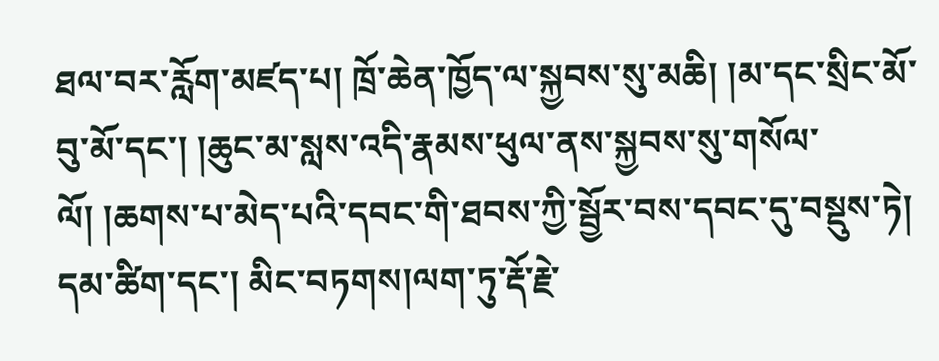ཐལ་བར་རློག་མཛད་པ། ཁྲོ་ཆེན་ཁྱོད་ལ་སྐྱབས་སུ་མཆི། །མ་དང་སྲིང་མོ་བུ་མོ་དང་། །ཆུང་མ་སླས་འདི་རྣམས་ཕུལ་ནས་སྐྱབས་སུ་གསོལ་ལོ། །ཆགས་པ་མེད་པའི་དབང་གི་ཐབས་ཀྱི་སྦྱོར་བས་དབང་དུ་བསྡུས་ཏེ། དམ་ཚིག་དང་། མིང་བཏགས།ལག་ཏུ་རྡོ་རྗེ་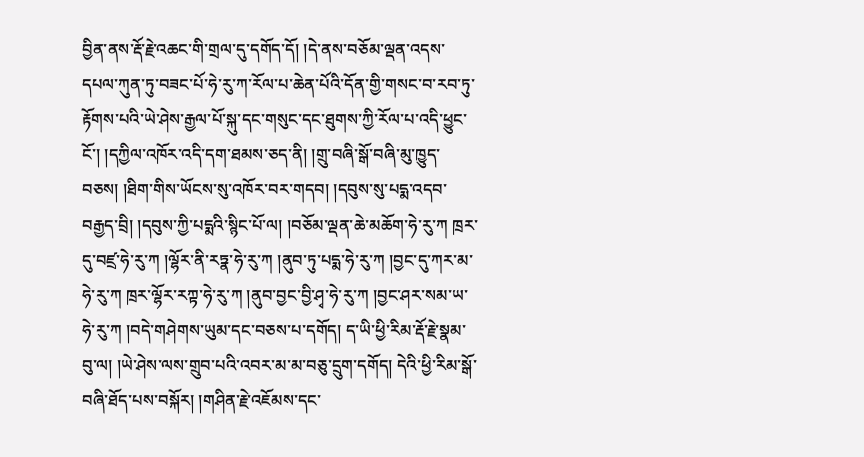བྱིན་ནས་རྡོ་རྗེ་འཆང་གི་གྲལ་དུ་དགོད་དོ། །དེ་ནས་བཅོམ་ལྡན་འདས་དཔལ་ཀུན་ཏུ་བཟང་པོ་ཧེ་རུ་ཀ་རོལ་པ་ཆེན་པོའི་དོན་གྱི་གསང་བ་རབ་ཏུ་རྟོགས་པའི་ཡེ་ཤེས་རྒྱལ་པོ་སྐུ་དང་གསུང་དང་ཐུགས་ཀྱི་རོལ་པ་འདི་ཕྱུང་ངོ་། །དཀྱིལ་འཁོར་འདི་དག་ཐམས་ཅད་ནི། །གྲུ་བཞི་སྒོ་བཞི་མུ་ཁྱུད་བཅས། །ཐིག་གིས་ཡོངས་སུ་འཁོར་བར་གདབ། །དབུས་སུ་པདྨ་འདབ་བརྒྱད་བྲི། །དབུས་ཀྱི་པདྨའི་སྙིང་པོ་ལ། །བཅོམ་ལྡན་ཆེ་མཆོག་ཧེ་རུ་ཀ ཁྲར་དུ་བཛྲ་ཧེ་རུ་ཀ །ལྷོར་ནི་རཏྣ་ཧེ་རུ་ཀ །ནུབ་ཏུ་པདྨ་ཧེ་རུ་ཀ །བྱང་དུ་ཀར་མ་ཧེ་རུ་ཀ ཁྲར་ལྷོར་རཀྟ་ཧེ་རུ་ཀ །ནུབ་བྱང་བྱི་ཤྭ་ཧེ་རུ་ཀ །བྱང་ཤར་སམ་ཡ་ཧེ་རུ་ཀ །བདེ་གཤེགས་ཡུམ་དང་བཅས་པ་དགོད། ད་ཡི་ཕྱི་རིམ་རྡོ་རྗེ་སྣམ་བུ་ལ། །ཡེ་ཤེས་ལས་གྲུབ་པའི་འབར་མ་མ་བཅུ་དྲུག་དགོད། དེའི་ཕྱི་རིམ་སྒོ་བཞི་ཐོད་པས་བསྐོར། །གཤིན་རྗེ་འཇོམས་དང་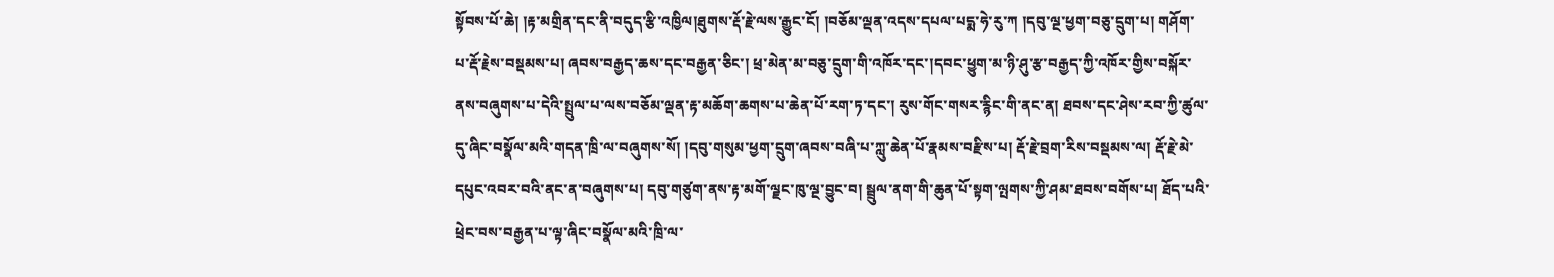སྟོབས་པོ་ཆེ། །རྟ་མགྲིན་དང་ནི་བདུད་རྩི་འཁྱིལ།ཐུགས་རྡོ་རྗེ་ལས་རྒྱུང་ངོ། །བཅོམ་ལྡན་འདས་དཔལ་པདྨ་ཧེ་རུ་ཀ །དབུ་ལྔ་ཕྱག་བཅུ་དྲུག་པ། གཤོག་པ་རྡོ་རྗེས་བསྡམས་པ། ཞབས་བརྒྱད་ཆས་དང་བརྒྱན་ཅིང་། ཕྲ་མེན་མ་བཅུ་དྲུག་གི་འཁོར་དང་།དབང་ཕྱུག་མ་ཉི་ཤུ་རྩ་བརྒྱད་ཀྱི་འཁོར་གྱིས་བསྐོར་ནས་བཞུགས་པ་དེའི་སྤྲུལ་པ་ལས་བཅོམ་ལྡན་རྟ་མཆོག་ཆགས་པ་ཆེན་པོ་རག་ཏ་དང་། རུས་གོང་གསར་རྙིང་གི་ནང་ན། ཐབས་དང་ཤེས་རབ་ཀྱི་ཚུལ་དུ་ཞིང་བསྣོལ་མའི་གདན་ཁྲི་ལ་བཞུགས་སོ། །དབུ་གསུམ་ཕྱག་དྲུག་ཞབས་བཞི་པ་ཀླུ་ཆེན་པོ་རྣམས་བརྫིས་པ། རྡོ་རྗེ་བྲག་རིས་བསྡམས་ལ། རྡོ་རྗེ་མེ་དཔུང་འབར་བའི་ནང་ན་བཞུགས་པ། དབུ་གཙུག་ནས་རྟ་མགོ་ལྗང་ཁུ་ལྔ་བྱུང་བ། སྦྲུལ་ནག་གི་ཆུན་པོ་སྟག་ལྤགས་ཀྱི་ཤམ་ཐབས་བགོས་པ། ཐོད་པའི་ཕྲེང་བས་བརྒྱན་པ་ལྟ་ཞིང་བསྣོལ་མའི་ཁྲི་ལ་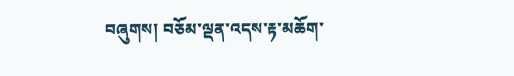བཞུགས། བཅོམ་ལྡན་འདས་རྟ་མཆོག་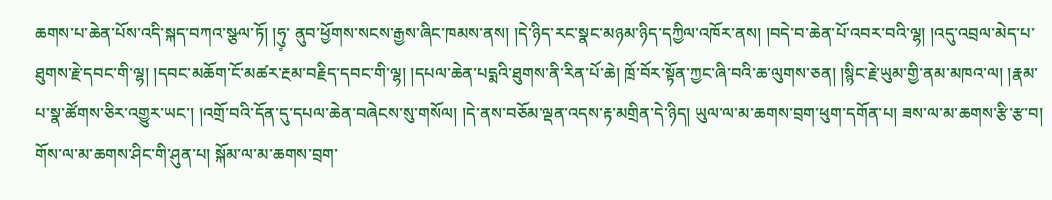ཆགས་པ་ཆེན་པོས་འདི་སྐད་བཀའ་སྩལ་ཏོ། །ཧུ༷་ ནུབ་ཕྱོགས་སངས་རྒྱས་ཞིང་ཁམས་ནས། །དེ་ཉིད་རང་སྣང་མཉམ་ཉིད་དཀྱིལ་འཁོར་ནས། །བདེ་བ་ཆེན་པོ་འབར་བའི་ལྷ། །འདུ་འབྲལ་མེད་པ་ཐུགས་རྗེ་དབང་གི་ལྷ། །དབང་མཆོག་ངོ་མཚར་རྔམ་བརྗིད་དབང་གི་ལྷ། །དཔལ་ཆེན་པདྨའི་ཐུགས་ནི་རིན་པོ་ཆེ། ཁྲོ་བོར་སྟོན་ཀྱང་ཞི་བའི་ཆ་ལུགས་ཅན། །སྙིང་རྗེ་ཡུམ་གྱི་ནམ་མཁའ་ལ། །རྣམ་པ་སྣ་ཚོགས་ཅིར་འགྱུར་ཡང་། །འགྲོ་བའི་དོན་དུ་དཔལ་ཆེན་བཞེངས་སུ་གསོལ། །དེ་ནས་བཅོམ་ལྡན་འདས་རྟ་མགྲིན་དེ་ཉིད། ཡུལ་ལ་མ་ཆགས་བྲག་ཕུག་དགོན་པ། ཟས་ལ་མ་ཆགས་རྩི་རྩ་བ། གོས་ལ་མ་ཆགས་ཤིང་གི་ཤུན་པ། སྐོམ་ལ་མ་ཆགས་བྲག་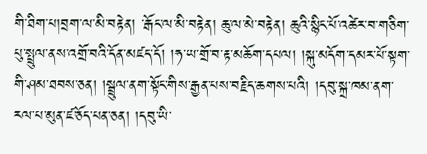གི་ཐིག་པ།བྲག་ལ་མི་བརྟེན། ་རྒོང་ལ་མི་བརྟེན། ཆུ་ལ་མེ་བརྟེན། ཆུའི་སྙིང་པོ་འཚེར་བ་གཅིག་པུ་སྤྲུལ་ནས་འགྲོ་བའི་དོན་མཛད་དོ། །ཧ་ཡ་གྲོ་བ་རྟ་མཆོག་དཔལ། །སྐུ་མདོག་དམར་པོ་སྟག་གི་ཤམ་ཐབས་ཅན། །སྦྲུལ་ནག་སྟོང་གིས་རྒྱན་པས་བརྗིད་ཆགས་པའི། །དབུ་སྐྲ་ཁམ་ནག་རལ་པ་མུན་ཛ་ཅོད་པན་ཅན། །དབུ་ཡི་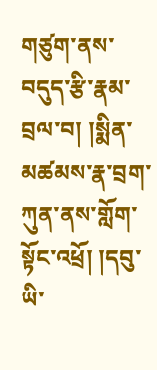གཙུག་ནས་བདུད་རྩི་རྣམ་བྲལ་བ། །སྨིན་མཚམས་རྣ་བྲག་ཀུན་ནས་གློག་སྟོང་འཕྲོ། །དབུ་ཡི་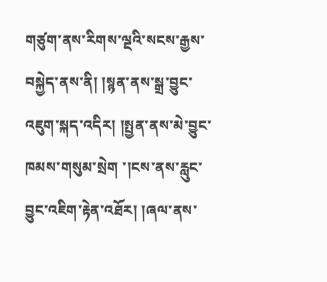གཙུག་ནས་རིགས་ལྔའི་སངས་རྒྱས་བསྐྱེད་ནས་ནི། །སྙན་ནས་སྒྲ་བྱུང་འཇུག་སྐད་འདིར། །སྤྱན་ནས་མེ་བྱུང་ཁམས་གསུམ་སྲེག ་།ངས་ནས་རླུང་བྱུང་འཇིག་རྟེན་འཐོར། །ཞལ་ནས་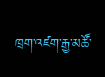ཁྲག་འཛག་རྒྱ་མཚོ་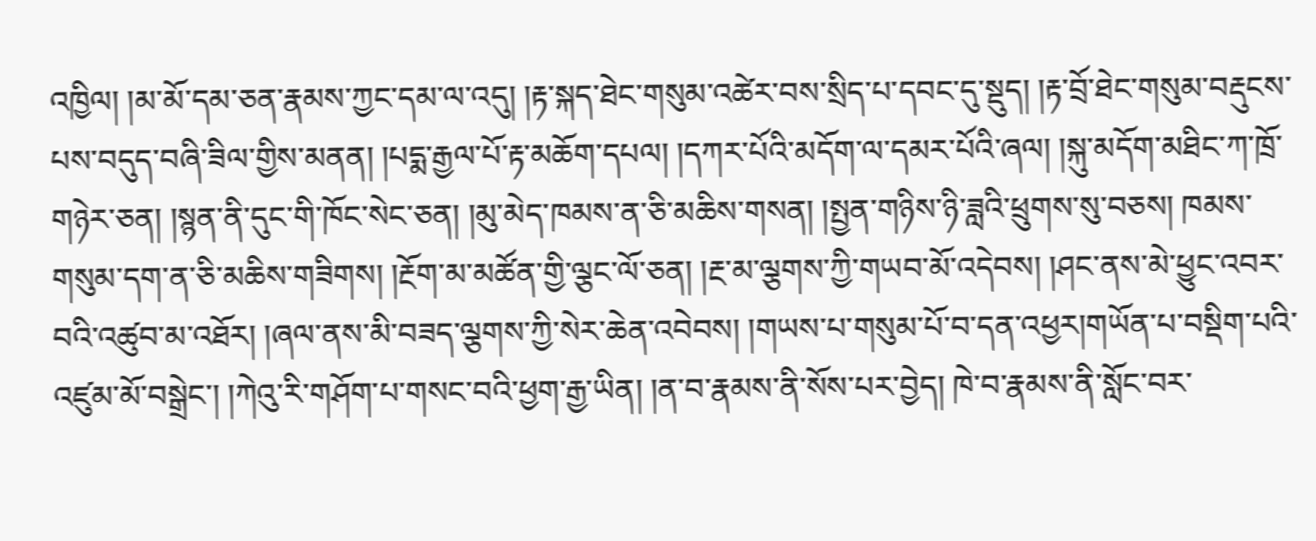འཁྱིལ། །མ་མོ་དམ་ཅན་རྣམས་ཀྱང་དམ་ལ་འདུ། །རྟ་སྐད་ཐེང་གསུམ་འཚེར་བས་སྲིད་པ་དབང་དུ་སྡུད། །རྟ་བྲོ་ཐེང་གསུམ་བརྡུངས་པས་བདུད་བཞི་ཟིལ་གྱིས་མནན། །པདྨ་རྒྱལ་པོ་རྟ་མཆོག་དཔལ། །དཀར་པོའི་མདོག་ལ་དམར་པོའི་ཞལ། །སྐུ་མདོག་མཐིང་ཀ་ཁྲོ་གཉེར་ཅན། །སྙན་ནི་དུང་གི་ཁོང་སེང་ཅན། །མུ་མེད་ཁམས་ན་ཅི་མཆིས་གསན། །སྤྱན་གཉིས་ཉི་ཟླའི་ཕྲུགས་སུ་བཅས། ཁམས་གསུམ་དག་ན་ཅི་མཆིས་གཟིགས། །རྔོག་མ་མཚོན་གྱི་ལྕང་ལོ་ཅན། །རྔ་མ་ལྕགས་ཀྱི་གཡབ་མོ་འདེབས། །ཤང་ནས་མེ་ཕྱུང་འབར་བའི་འཚུབ་མ་འཐོར། །ཞལ་ནས་མི་བཟད་ལྕགས་ཀྱི་སེར་ཆེན་འབེབས། །གཡས་པ་གསུམ་པོ་བ་དན་འཕྱར།གཡོན་པ་བསྡིག་པའི་འཛུམ་མོ་བསྒྲེང་། །ཀེའུ་རི་གཤོག་པ་གསང་བའི་ཕྱག་རྒྱ་ཡིན། །ན་བ་རྣམས་ནི་སོས་པར་བྱེད། ཁེ་བ་རྣམས་ནི་སློང་བར་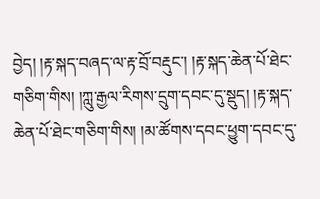བྱེད། །རྟ་སྐད་བཞད་ལ་རྟ་བྲོ་བརྡུང་། །རྟ་སྐད་ཆེན་པོ་ཐེང་གཅིག་གིས། །ཀླུ་རྒྱལ་རིགས་དྲུག་དབང་དུ་སྡུད། །རྟ་སྐད་ཆེན་པོ་ཐེང་གཅིག་གིས། །མ་ཚོགས་དབང་ཕྱུག་དབང་དུ་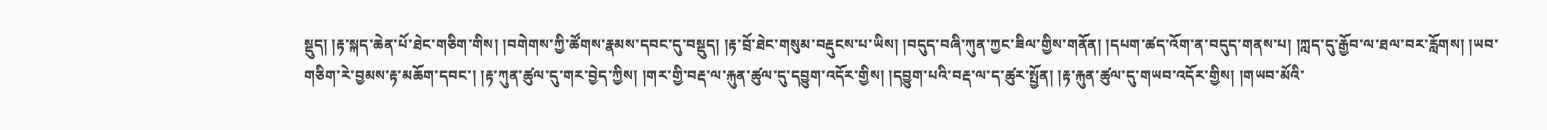སྡུད། །རྟ་སྐད་ཆེན་པོ་ཐེང་གཅིག་གིས། །བགེགས་ཀྱི་ཚོགས་རྣམས་དབང་དུ་བསྡུད། །རྟ་བྲོ་ཐེང་གསུམ་བརྡུངས་པ་ཡིས། །བདུད་བཞི་ཀུན་ཀྱང་ཟིལ་གྱིས་གནོན། །དཔག་ཚད་འོག་ན་བདུད་གནས་པ། །ཀླད་དུ་རྒྱོབ་ལ་ཐལ་བར་རློགས། །ཡབ་གཅིག་རེ་བྱམས་རྟ་མཆོག་དབང་། །རྟ་ཀུན་ཚུལ་དུ་གར་བྱེད་ཀྱིས། །གར་གྱི་བརྡ་ལ་རྐུན་ཚུལ་དུ་དབྱུག་འདོར་གྱིས། །དབྱུག་པའི་བརྡ་ལ་ད་ཚུར་སྤྱོན། །རྟ་རྐུན་ཚུལ་དུ་གཡབ་འདོར་གྱིས། །གཡབ་མོའི་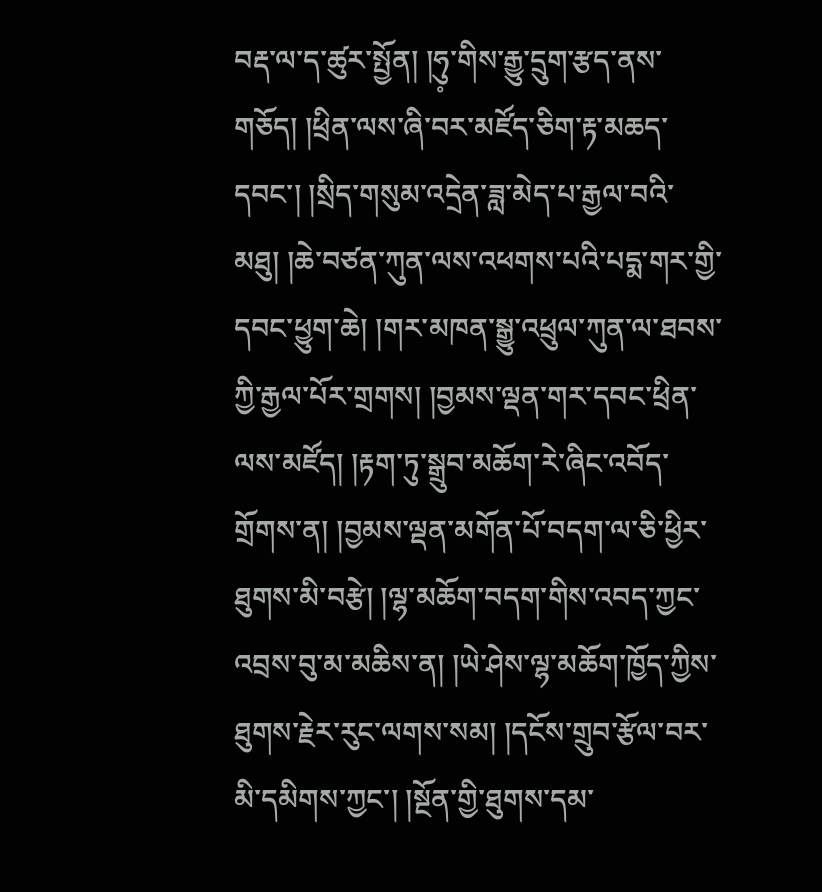བརྡ་ལ་ད་ཚུར་སྤྱོན། །ཧུ༷་གིས་རྒྱུ་དྲུག་རྩད་ནས་གཅོད། །ཕྲིན་ལས་ཞི་བར་མཛོད་ཅིག་རྟ་མཆད་དབང་། །སྲིད་གསུམ་འདྲེན་ཟླ་མེད་པ་རྒྱལ་བའི་མཐུ། །ཆེ་བཙན་ཀུན་ལས་འཕགས་པའི་པདྨ་གར་གྱི་དབང་ཕྱུག་ཆེ། །གར་མཁན་སྒྱུ་འཕྲུལ་ཀུན་ལ་ཐབས་ཀྱི་རྒྱལ་པོར་གྲགས། །བྱམས་ལྡན་གར་དབང་ཕྲིན་ལས་མཛོད། །རྟག་ཏུ་སྒྲུབ་མཆོག་རེ་ཞིང་འབོད་གྲོགས་ན། །བྱམས་ལྡན་མགོན་པོ་བདག་ལ་ཅི་ཕྱིར་ཐུགས་མི་བརྩེ། །ལྷ་མཆོག་བདག་གིས་འབད་ཀྱང་འབྲས་བུ་མ་མཆིས་ན། །ཡེ་ཤེས་ལྷ་མཆོག་ཁྱོད་ཀྱིས་ཐུགས་རྗེར་རུང་ལགས་སམ། །དངོས་གྲུབ་རྩོལ་བར་མི་དམིགས་ཀྱང་། །སྔོན་གྱི་ཐུགས་དམ་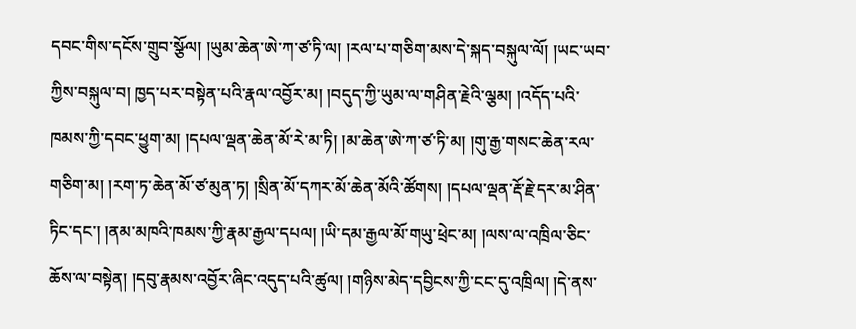དབང་གིས་དངོས་གྲུབ་སྩོལ། །ཡུམ་ཆེན་ཨེ་ཀ་ཙ་ཏི་ལ། །རལ་པ་གཅིག་མས་དེ་སྐད་བསྐུལ་ལོ། །ཡང་ཡབ་ཀྱིས་བསྐུལ་བ། ཁྱད་པར་བསྟེན་པའི་རྣལ་འབྱོར་མ། །བདུད་ཀྱི་ཡུམ་ལ་གཤིན་རྗེའི་ལྕམ། །འདོད་པའི་ཁམས་ཀྱི་དབང་ཕྱུག་མ། །དཔལ་ལྡན་ཆེན་མོ་རེ་མ་ཏི། །མ་ཆེན་ཨེ་ཀ་ཙ་ཏི་མ། །གུ་རྒྱ་གསང་ཆེན་རལ་གཅིག་མ། །རག་ཏ་ཆེན་མོ་ཙ་མུན་ཏ། །སྲིན་མོ་དཀར་མོ་ཆེན་མོའི་ཚོགས། །དཔལ་ལྡན་རྡོ་རྗེ་དར་མ་ཤིན་ཏིང་དང་། །ནམ་མཁའི་ཁམས་ཀྱི་རྣམ་རྒྱལ་དཔལ། །ཡི་དམ་རྒྱལ་མོ་གཡུ་ཕྲེང་མ། །ལས་ལ་འཁྲིལ་ཅིང་ཆོས་ལ་བསྟེན། །དབུ་རྣམས་འབྱོར་ཞིང་འདུད་པའི་ཚུལ། །གཉིས་མེད་དབྱིངས་ཀྱི་ངང་དུ་འཁྲིལ། །དེ་ནས་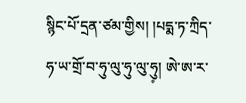སྙིང་པོ་དྲན་ཙམ་གྱིས། །པདྨ་ཏ་ཀྲིད་ཧ་ཡ་གྲོ་བ་ཧུ་ལུ་ཧུ་ལུ་ཧུ༷། ཨེ་ཨ་ར་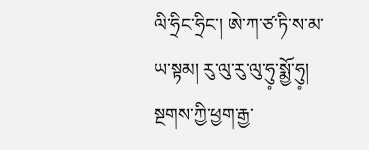ལི་ཧྲིང་ཧྲིང་། ཨེ་ཀ་ཙ་ཏི་ས་མ་ཡ་སྟམ། རུ་ལུ་རུ་ལུ་ཧུ༷་སྨྱོ་ཧུ༷། སྔགས་ཀྱི་ཕྱག་རྒྱ་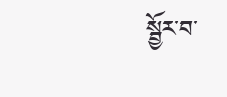སྦྱོར་བ་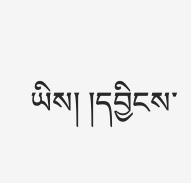ཡིས། །དབྱིངས་